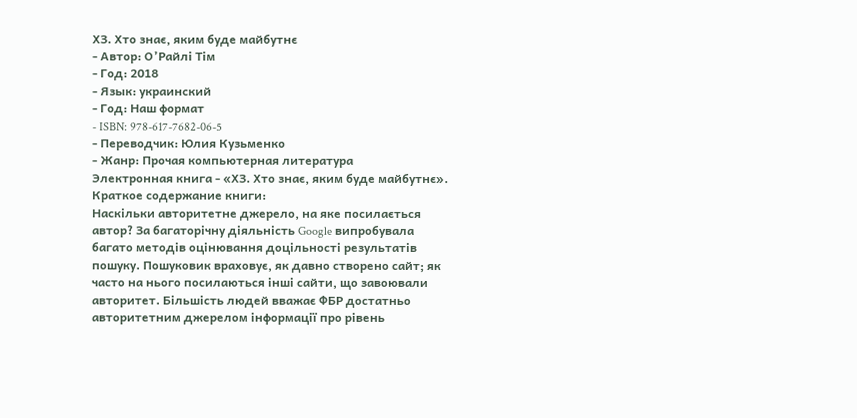ХЗ. Хто знає, яким буде майбутнє
- Автор: О’Райлі Тім
- Год: 2018
- Язык: украинский
- Год: Наш формат
- ISBN: 978-617-7682-06-5
- Переводчик: Юлия Кузьменко
- Жанр: Прочая компьютерная литература
Электронная книга - «ХЗ. Хто знає, яким буде майбутнє». Краткое содержание книги:
Наскільки авторитетне джерело, на яке посилається автор? За багаторічну діяльність Google випробувала багато методів оцінювання доцільності результатів пошуку. Пошуковик враховує, як давно створено сайт; як часто на нього посилаються інші сайти, що завоювали авторитет. Більшість людей вважає ФБР достатньо авторитетним джерелом інформації про рівень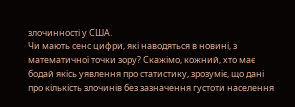злочинності у США.
Чи мають сенс цифри, які наводяться в новині, з математичної точки зору? Скажімо, кожний, хто має бодай якісь уявлення про статистику, зрозуміє, що дані про кількість злочинів без зазначення густоти населення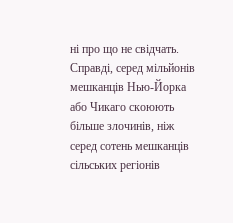ні про що не свідчать. Справді, серед мільйонів мешканців Нью-Йорка або Чикаго скоюють більше злочинів, ніж серед сотень мешканців сільських регіонів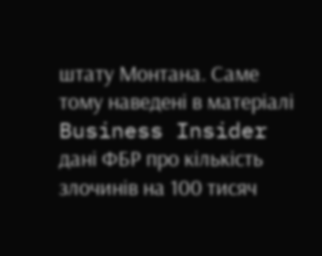штату Монтана. Саме тому наведені в матеріалі Business Insider дані ФБР про кількість злочинів на 100 тисяч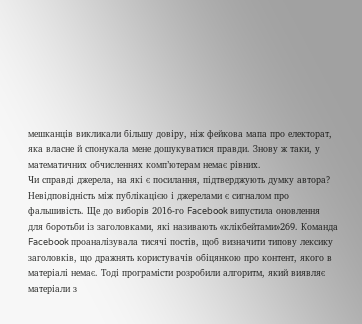мешканців викликали більшу довіру, ніж фейкова мапа про електорат, яка власне й спонукала мене дошукуватися правди. Знову ж таки, у математичних обчисленнях комп’ютерам немає рівних.
Чи справді джерела, на які є посилання, підтверджують думку автора? Невідповідність між публікацією і джерелами є сигналом про фальшивість. Ще до виборів 2016-го Facebook випустила оновлення для боротьби із заголовками, які називають «клікбейтами»269. Команда Facebook проаналізувала тисячі постів, щоб визначити типову лексику заголовків, що дражнять користувачів обіцянкою про контент, якого в матеріалі немає. Тоді програмісти розробили алгоритм, який виявляє матеріали з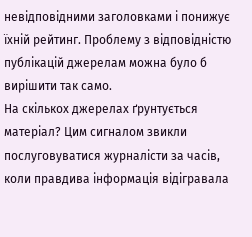невідповідними заголовками і понижує їхній рейтинг. Проблему з відповідністю публікацій джерелам можна було б вирішити так само.
На скількох джерелах ґрунтується матеріал? Цим сигналом звикли послуговуватися журналісти за часів, коли правдива інформація відігравала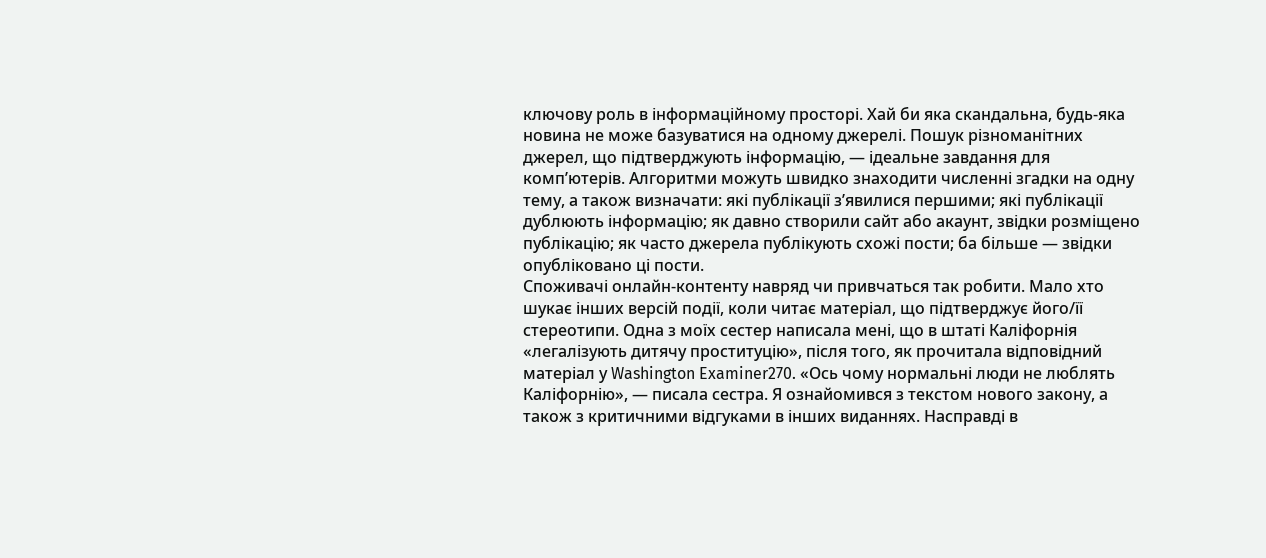ключову роль в інформаційному просторі. Хай би яка скандальна, будь-яка новина не може базуватися на одному джерелі. Пошук різноманітних джерел, що підтверджують інформацію, — ідеальне завдання для комп’ютерів. Алгоритми можуть швидко знаходити численні згадки на одну тему, а також визначати: які публікації з’явилися першими; які публікації дублюють інформацію; як давно створили сайт або акаунт, звідки розміщено публікацію; як часто джерела публікують схожі пости; ба більше — звідки опубліковано ці пости.
Споживачі онлайн-контенту навряд чи привчаться так робити. Мало хто шукає інших версій події, коли читає матеріал, що підтверджує його/її стереотипи. Одна з моїх сестер написала мені, що в штаті Каліфорнія «легалізують дитячу проституцію», після того, як прочитала відповідний матеріал у Washington Examiner270. «Ось чому нормальні люди не люблять Каліфорнію», — писала сестра. Я ознайомився з текстом нового закону, а також з критичними відгуками в інших виданнях. Насправді в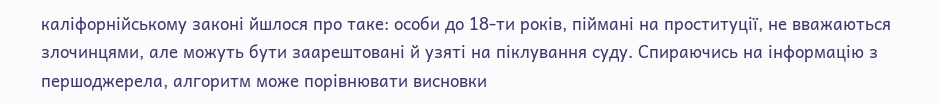каліфорнійському законі йшлося про таке: особи до 18-ти років, піймані на проституції, не вважаються злочинцями, але можуть бути заарештовані й узяті на піклування суду. Спираючись на інформацію з першоджерела, алгоритм може порівнювати висновки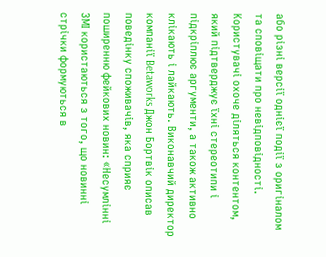або різні версії однієї події з оригіналом та сповіщати про невідповідності.
Користувачі охоче діляться контентом, який підтверджує їхні стереотипи і підкріплює аргументи, а також активно клікають і лайкають. Виконавчий директор компанії Betaworks Джон Бортвік описав поведінку споживачів, яка сприяє поширенню фейкових новин: «Несумлінні ЗМІ користаються з того, що новинні стрічки формуються в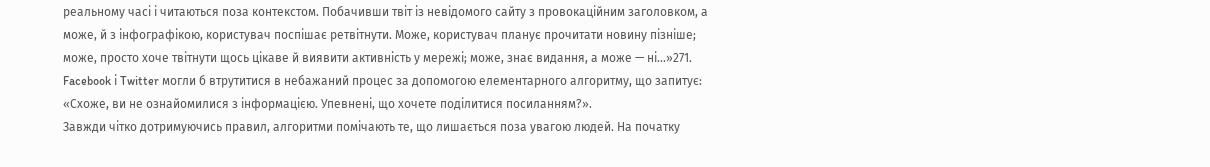реальному часі і читаються поза контекстом. Побачивши твіт із невідомого сайту з провокаційним заголовком, а може, й з інфографікою, користувач поспішає ретвітнути. Може, користувач планує прочитати новину пізніше; може, просто хоче твітнути щось цікаве й виявити активність у мережі; може, знає видання, а може — ні...»271. Facebook і Twitter могли б втрутитися в небажаний процес за допомогою елементарного алгоритму, що запитує: «Схоже, ви не ознайомилися з інформацією. Упевнені, що хочете поділитися посиланням?».
Завжди чітко дотримуючись правил, алгоритми помічають те, що лишається поза увагою людей. На початку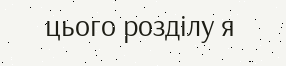цього розділу я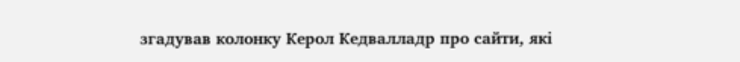згадував колонку Керол Кедвалладр про сайти, які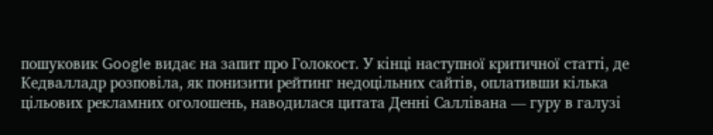пошуковик Google видає на запит про Голокост. У кінці наступної критичної статті, де Кедвалладр розповіла, як понизити рейтинг недоцільних сайтів, оплативши кілька цільових рекламних оголошень, наводилася цитата Денні Саллівана — гуру в галузі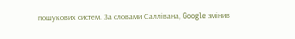пошукових систем. За словами Саллівана, Google змінив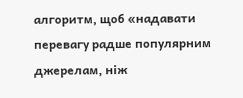алгоритм, щоб «надавати перевагу радше популярним джерелам, ніж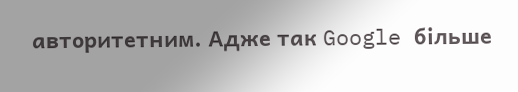авторитетним. Адже так Google більше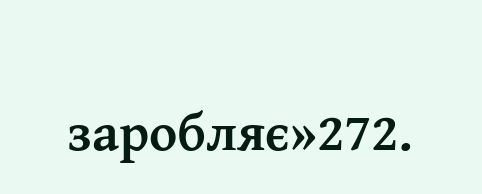заробляє»272.